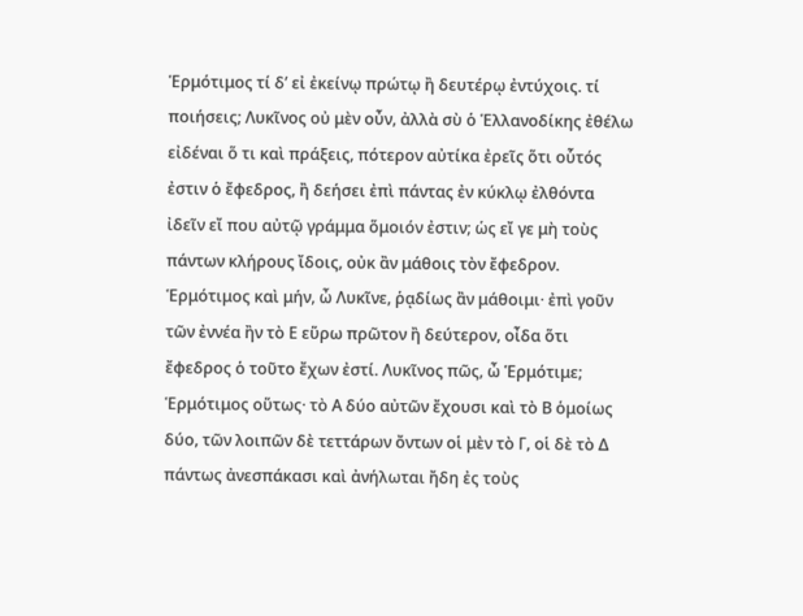Ἑρμότιμος τί δʼ εἰ ἐκείνῳ πρώτῳ ἢ δευτέρῳ ἐντύχοις. τί ποιήσεις; Λυκῖνος οὐ μὲν οὖν, ἀλλὰ σὺ ὁ Ἑλλανοδίκης ἐθέλω εἰδέναι ὅ τι καὶ πράξεις, πότερον αὐτίκα ἐρεῖς ὅτι οὗτός ἐστιν ὁ ἔφεδρος, ἢ δεήσει ἐπὶ πάντας ἐν κύκλῳ ἐλθόντα ἰδεῖν εἴ που αὐτῷ γράμμα ὅμοιόν ἐστιν; ὡς εἴ γε μὴ τοὺς πάντων κλήρους ἴδοις, οὐκ ἂν μάθοις τὸν ἔφεδρον. Ἑρμότιμος καὶ μήν, ὦ Λυκῖνε, ῥᾳδίως ἂν μάθοιμι· ἐπὶ γοῦν τῶν ἐννέα ἢν τὸ Ε εὕρω πρῶτον ἢ δεύτερον, οἶδα ὅτι ἔφεδρος ὁ τοῦτο ἔχων ἐστί. Λυκῖνος πῶς, ὦ Ἑρμότιμε; Ἑρμότιμος οὕτως· τὸ Α δύο αὐτῶν ἔχουσι καὶ τὸ Β ὁμοίως δύο, τῶν λοιπῶν δὲ τεττάρων ὄντων οἱ μὲν τὸ Γ, οἱ δὲ τὸ Δ πάντως ἀνεσπάκασι καὶ ἀνήλωται ἤδη ἐς τοὺς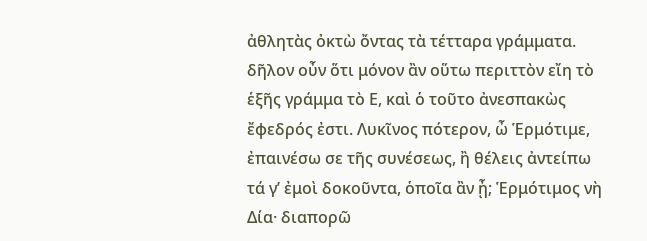ἀθλητὰς ὀκτὼ ὄντας τὰ τέτταρα γράμματα. δῆλον οὖν ὅτι μόνον ἂν οὕτω περιττὸν εἴη τὸ ἑξῆς γράμμα τὸ Ε, καὶ ὁ τοῦτο ἀνεσπακὼς ἔφεδρός ἐστι. Λυκῖνος πότερον, ὦ Ἑρμότιμε, ἐπαινέσω σε τῆς συνέσεως, ἢ θέλεις ἀντείπω τά γʼ ἐμοὶ δοκοῦντα, ὁποῖα ἂν ᾖ; Ἑρμότιμος νὴ Δία· διαπορῶ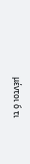μέντοι ὅ τι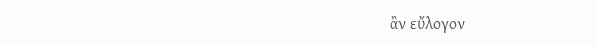ἂν εὔλογον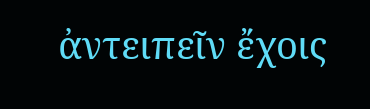ἀντειπεῖν ἔχοις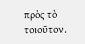πρὸς τὸ τοιοῦτον.